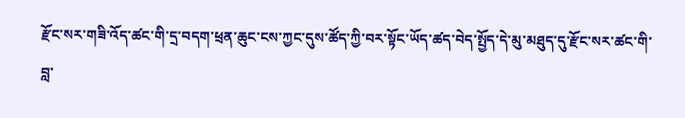རྫོང་སར་གཟི་འོད་ཚང་གི་དྲ་བདག་ཕྲན་ཆུང་ངས་ཀྱང་དུས་ཚོད་ཀྱི་བར་སྟོང་ཡོད་ཚད་བེད་སྤྱོད་དེ་མུ་མཐུད་དུ་རྫོང་སར་ཚང་གི་བླ་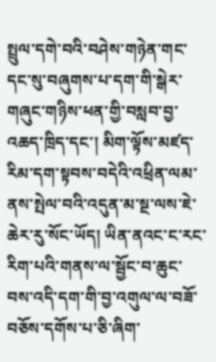སྤྲུལ་དགེ་བའི་བཤེས་གཉེན་གང་དང་སུ་བཞུགས་པ་དག་གི་སྒེར་གཞུང་གཉིས་ཕན་གྱི་བསླབ་བྱ་འཆད་ཁྲིད་དང་། མིག་ལྟོས་མཛད་རིམ་དག་སྟབས་བདེའི་འཕྲིན་ལམ་ནས་སྤེལ་བའི་འདུན་མ་སྔ་ལས་ཇེ་ཆེར་རུ་སོང་ཡོད། ཡིན་ནའང་ང་རང་རིག་པའི་གནས་ལ་སྦྱོང་བ་ཆུང་བས་འདི་དག་གི་བྱ་འགུལ་ལ་བཟོ་བཅོས་དགོས་པ་ཅི་ཞིག་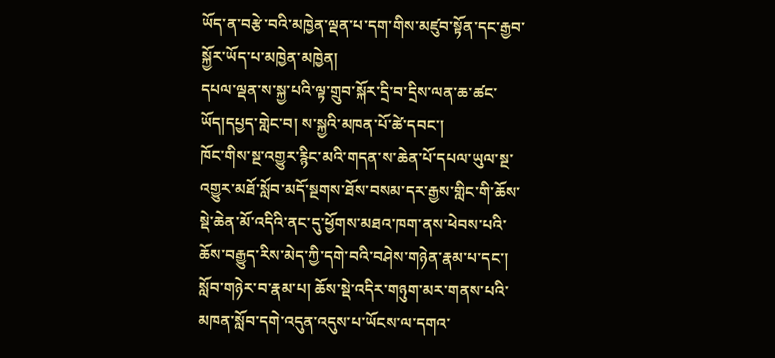ཡོད་ན་བརྩེ་བའི་མཁྱེན་ལྡན་པ་དག་གིས་མཛུབ་སྟོན་དང་རྒྱབ་སྐྱོར་ཡོད་པ་མཁྱེན་མཁྱེན།
དཔལ་ལྡན་ས་སྐྱ་པའི་ལྟ་གྲུབ་སྐོར་དྲི་བ་དྲིས་ལན་ཆ་ཚང་ཡོད།དཔྱད་གླེང་བ། ས་སྐྱའི་མཁན་པོ་ཚེ་དབང་།
ཁོང་གིས་སྔ་འགྱུར་རྙིང་མའི་གདན་ས་ཆེན་པོ་དཔལ་ཡུལ་སྔ་འགྱུར་མཐོ་སློབ་མདོ་སྔགས་ཐོས་བསམ་དར་རྒྱས་གླིང་གི་ཆོས་སྡེ་ཆེན་མོ་འདིའི་ནང་དུ་ཕྱོགས་མཐའ་ཁག་ནས་ཕེབས་པའི་ཆོས་བརྒྱུད་རིས་མེད་ཀྱི་དགེ་བའི་བཤེས་གཉེན་རྣམ་པ་དང་། སློབ་གཉེར་བ་རྣམ་པ། ཆོས་སྡེ་འདིར་གཉུག་མར་གནས་པའི་མཁན་སློབ་དགེ་འདུན་འདུས་པ་ཡོངས་ལ་དགའ་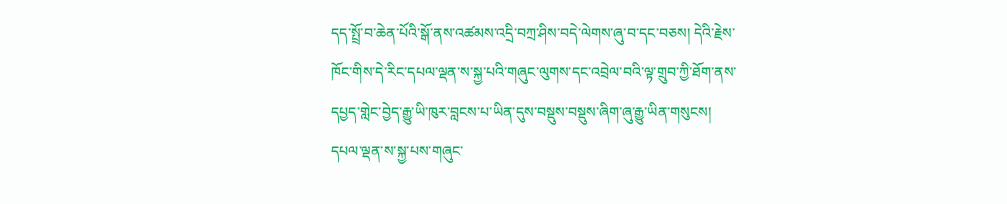དད་སྤྲོ་བ་ཆེན་པོའི་སྒོ་ནས་འཚམས་འདྲི་བཀྲ་ཤིས་བདེ་ལེགས་ཞུ་བ་དང་བཅས། དེའི་རྗེས་ཁོང་གིས་དེ་རིང་དཔལ་ལྡན་ས་སྐྱ་པའི་གཞུང་ལུགས་དང་འབྲེལ་བའི་ལྟ་གྲུབ་ཀྱི་ཐོག་ནས་དཔྱད་གླེང་བྱེད་རྒྱུ་ཡི་ཁུར་བླངས་པ་ཡིན་དུས་བསྡུས་བསྡུས་ཞིག་ཞུ་རྒྱུ་ཡིན་གསུངས། དཔལ་ལྡན་ས་སྐྱ་པས་གཞུང་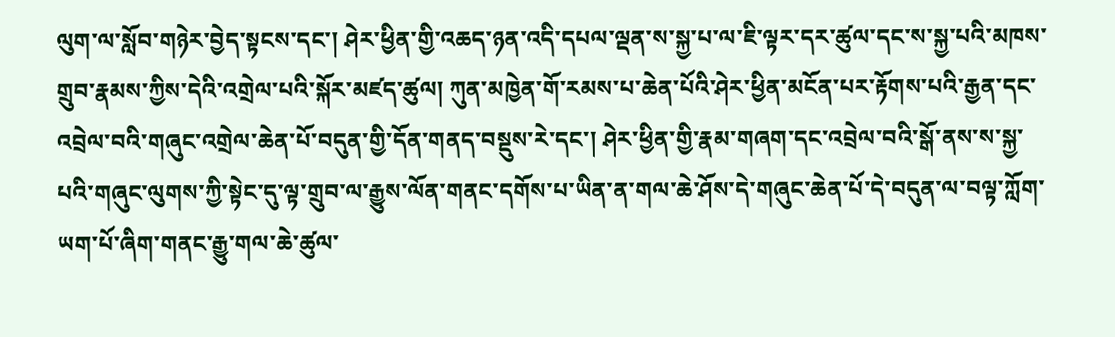ལུག་ལ་སློབ་གཉེར་བྱེད་སྟངས་དང་། ཤེར་ཕྱིན་གྱི་འཆད་ཉན་འདི་དཔལ་ལྡན་ས་སྐྱ་པ་ལ་ཇི་ལྟར་དར་ཚུལ་དང་ས་སྐྱ་པའི་མཁས་གྲུབ་རྣམས་ཀྱིས་དེའི་འགྲེལ་པའི་སྐོར་མཛད་ཚུལ། ཀུན་མཁྱེན་གོ་རམས་པ་ཆེན་པོའི་ཤེར་ཕྱིན་མངོན་པར་རྟོགས་པའི་རྒྱན་དང་འབྲེལ་བའི་གཞུང་འགྲེལ་ཆེན་པོ་བདུན་གྱི་དོན་གནད་བསྡུས་རེ་དང་། ཤེར་ཕྱིན་གྱི་རྣམ་གཞག་དང་འབྲེལ་བའི་སྒོ་ནས་ས་སྐྱ་པའི་གཞུང་ལུགས་ཀྱི་སྟེང་དུ་ལྟ་གྲུབ་ལ་རྒྱུས་ལོན་གནང་དགོས་པ་ཡིན་ན་གལ་ཆེ་ཤོས་དེ་གཞུང་ཆེན་པོ་དེ་བདུན་ལ་བལྟ་ཀློག་ཡག་པོ་ཞིག་གནང་རྒྱུ་གལ་ཆེ་ཚུལ་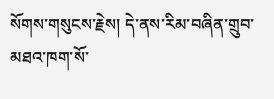སོགས་གསུངས་རྗེས། དེ་ནས་རིམ་བཞིན་གྲུབ་མཐའ་ཁག་སོ་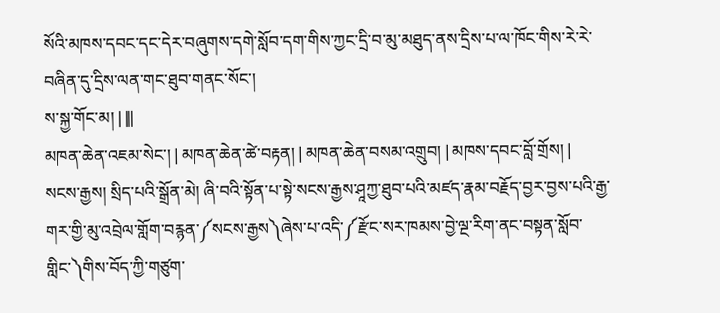སོའི་མཁས་དབང་དང་དེར་བཞུགས་དགེ་སློབ་དག་གིས་ཀྱང་དྲི་བ་མུ་མཐུད་ནས་དྲིས་པ་ལ་ཁོང་གིས་རེ་རེ་བཞིན་དུ་དྲིས་ལན་གང་ཐུབ་གནང་སོང་།
ས་སྐྱ་གོང་མ། | |||
མཁན་ཆེན་འཇམ་སེང་། | མཁན་ཆེན་ཚེ་བརྟན། | མཁན་ཆེན་བསམ་འགྲུབ། | མཁས་དབང་བློ་གྲོས། |
སངས་རྒྱས། སྲིད་པའི་སྒྲོན་མེ། ཞི་བའི་སྟོན་པ་སྟེ་སངས་རྒྱས་ཤཱཀྱ་ཐུབ་པའི་མཛད་རྣམ་བརྗོད་བྱར་བྱས་པའི་རྒྱ་གར་གྱི་མུ་འབྲེལ་གློག་བརྙན་༼སངས་རྒྱས༽ཞེས་པ་འདི་༼རྫོང་སར་ཁམས་བྱེ་ལྔ་རིག་ནང་བསྟན་སློབ་གླིང་༽གིས་བོད་ཀྱི་གཙུག་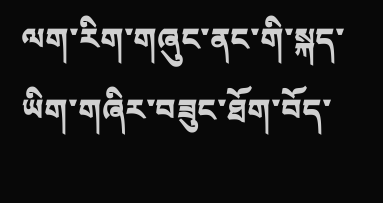ལག་རིག་གཞུང་ནང་གི་སྐད་ཡིག་གཞིར་བཟུང་ཐོག་བོད་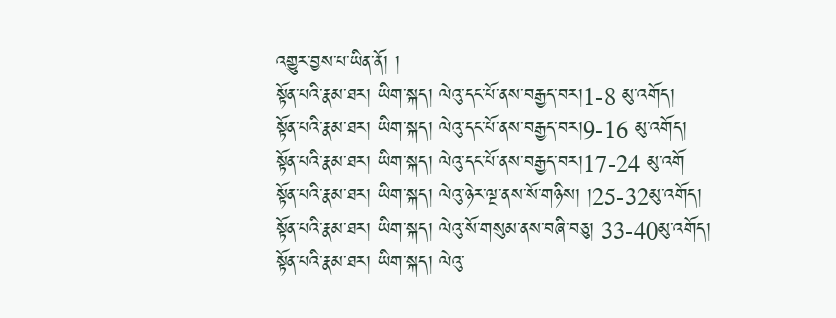འགྱུར་བྱས་པ་ཡིན་ནོ། །
སྟོན་པའི་རྣམ་ཐར། ཡིག་སྐད། ལེའུ་དང་པོ་ནས་བརྒྱད་བར།1-8 མུ་འགོད།
སྟོན་པའི་རྣམ་ཐར། ཡིག་སྐད། ལེའུ་དང་པོ་ནས་བརྒྱད་བར།9-16 མུ་འགོད།
སྟོན་པའི་རྣམ་ཐར། ཡིག་སྐད། ལེའུ་དང་པོ་ནས་བརྒྱད་བར།17-24 མུ་འགོ
སྟོན་པའི་རྣམ་ཐར། ཡིག་སྐད། ལེའུ་ཉེར་ལྔ་ནས་སོ་གཉིས། །25-32མུ་འགོད།
སྟོན་པའི་རྣམ་ཐར། ཡིག་སྐད། ལེའུ་སོ་གསུམ་ནས་བཞི་བཅུ། 33-40མུ་འགོད།
སྟོན་པའི་རྣམ་ཐར། ཡིག་སྐད། ལེའུ་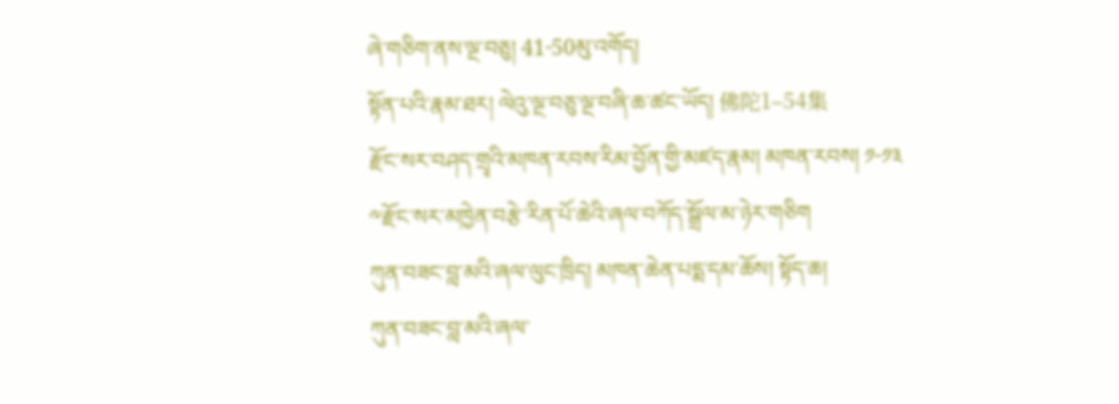ཞེ་གཅིག་ནས་ལྔ་བཅུ། 41-50མུ་འགོད།
སྟོན་པའི་རྣམ་ཐར། ལེའུ་ལྔ་བཅུ་ལྔ་བཞི་ཆ་ཚང་ཡོད། 佛陀1–54集
རྫོང་སར་བཤད་གྲྭའི་མཁན་རབས་རིམ་བྱོན་གྱི་མཛད་རྣམ། མཁན་རབས། ༡-༡༣
༸རྫོང་སར་མཁྱེན་བརྩེ་རིན་པོ་ཆེའི་ཞལ་བཀོད་སྒྲོལ་མ་ཉེར་གཅིག
ཀུན་བཟང་བླ་མའི་ཞལ་ལུང་ཁྲིད། མཁན་ཆེན་པདྨ་དམ་ཆོས། སྟོད་ཆ།
ཀུན་བཟང་བླ་མའི་ཞལ་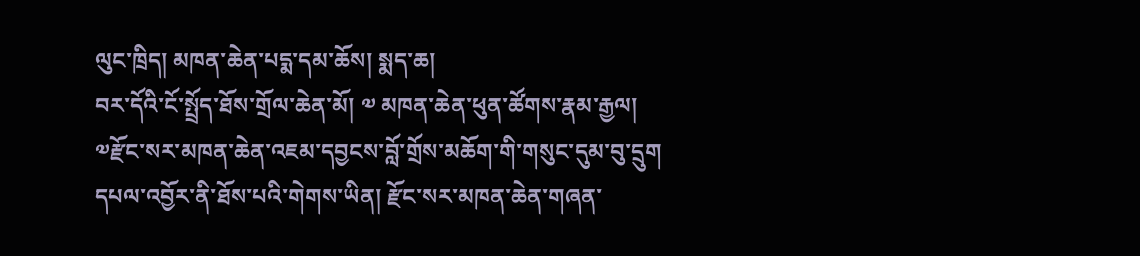ལུང་ཁྲིད། མཁན་ཆེན་པདྨ་དམ་ཆོས། སྨད་ཆ།
བར་དོའི་ངོ་སྤྲོད་ཐོས་གྲོལ་ཆེན་མོ། ༧ མཁན་ཆེན་ཕུན་ཚོགས་རྣམ་རྒྱལ།
༧རྫོང་སར་མཁན་ཆེན་འཇམ་དབྱངས་བློ་གྲོས་མཆོག་གི་གསུང་དུམ་བུ་དྲུག
དཔལ་འབྱོར་ནི་ཐོས་པའི་གེགས་ཡིན། རྫོང་སར་མཁན་ཆེན་གཞན་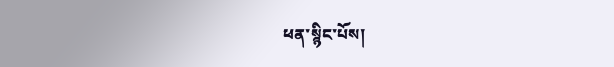ཕན་སྙིང་པོས།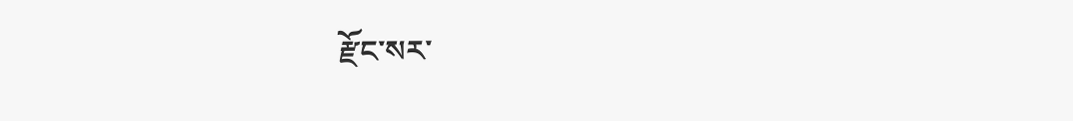རྫོང་སར་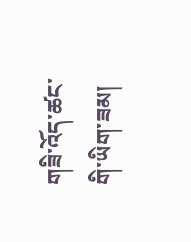གཟི་འོད་ཚང་གི་ཡིག་ཟམ།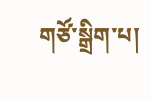གཙོ་སྒྲིག་པ།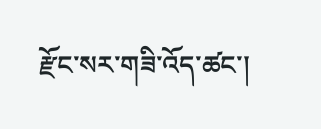རྫོང་སར་གཟི་འོད་ཚང་།